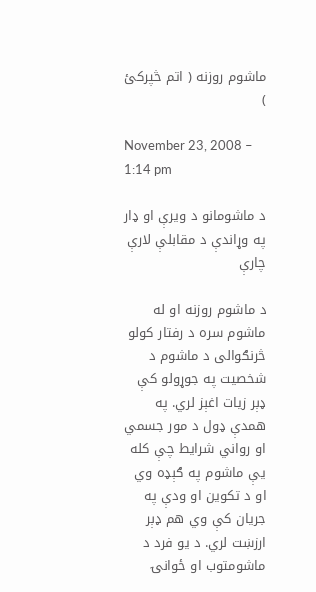ماشوم روزنه ( اتم څپرکئ )

November 23, 2008 – 1:14 pm

د ماشومانو د ويرې او ډار په وړاندې د مقابلې لارې چارې

د ماشوم روزنه او له ماشوم سره د رفتار کولو څرنګوالى د ماشوم د شخصيت په جوړولو کې ډېر زيات اغېز لري. په همدې ډول د مور جسمي او رواني شرايط چې کله يې ماشوم په ګېډه وي او د تکوين او ودې په جريان کې وي هم ډېر ارزښت لري. د يو فرد د ماشومتوب او ځوانۍ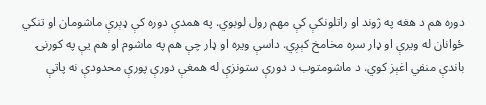دوره هم د هغه په ژوند او راتلونکې کې مهم رول لوبوي. په همدې دوره کې ډېرې ماشومان او تنکي ځوانان له ويرې او ډار سره مخامخ کېږي. داسې ويره او ډار چې هم په ماشوم او هم يې په کورنۍ باندې منفي اغېز کوي. د ماشومتوب د دورې ستونزې له همغې دورې پورې محدودې نه پاتې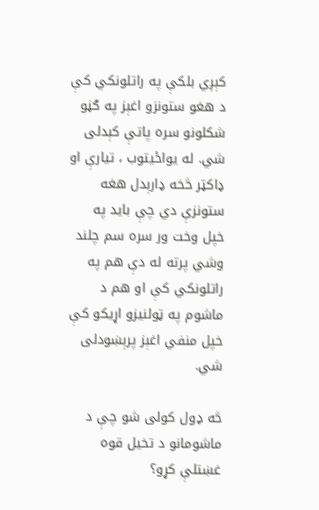کېږي بلکې په راتلونکي کې د هغو ستونزو اغېز په ګڼو شکلونو سره پاتې کېدلى شي. له يواځيتوب ، تيارې او ډاکټر څخه ډارېدل هغه ستونزې دي چې بايد په خپل وخت ور سره سم چلند وشي پرته له دې هم په راتلونکي کې او هم د ماشوم په ټولنيزو اړيکو کې خپل منفي اغېز پرېښودلى شي.

څه ډول کولى شو چې د ماشومانو د تخيل قوه غښتلې کړو؟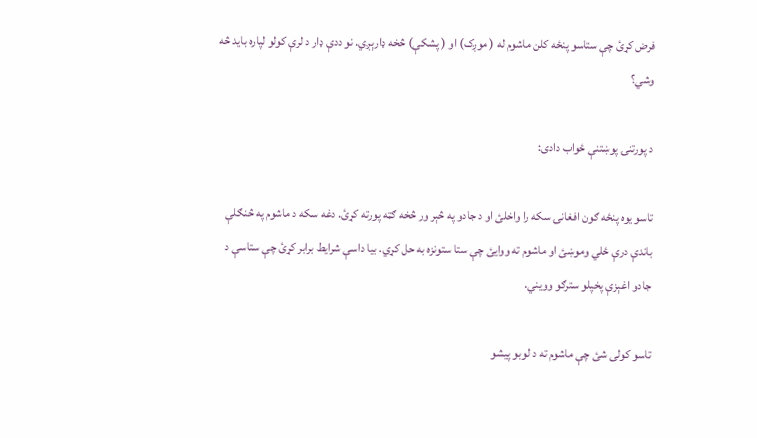فرض کړئ چې ستاسو پنځه کلن ماشوم له ( موږک) او ( پشکې) څخه ډارېږي. نو ددې ډار د لرې کولو لپاره بايد څه وشي؟

د پورتنۍ پوښتنې ځواب دادى:

تاسو يوه پنځه ګون افغانۍ سکه را واخلئ او د جادو په څېر ور څخه ګټه پورته کړئ. دغه سکه د ماشوم په څنګلې باندې درې ځلي وموښئ او ماشوم ته ووايئ چې ستا ستونزه به حل کړي. بيا داسې شرايط برابر کړئ چې ستاسې د جادو اغېزې پخپلو سترګو وويني.

تاسو کولى شئ چې ماشوم ته د لوبو پيشو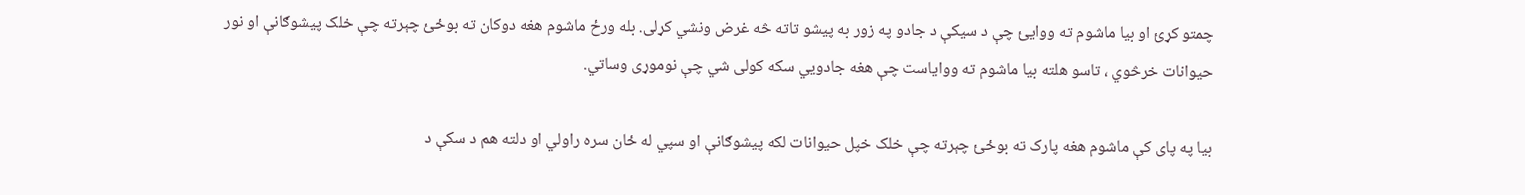چمتو کړئ او بيا ماشوم ته ووايئ چې د سيکې د جادو په زور به پيشو تاته څه غرض ونشي کړلى. بله ورځ ماشوم هغه دوکان ته بوځئ چېرته چې خلک پيشوګانې او نور حيوانات خرڅوي ، تاسو هلته بيا ماشوم ته وواياست چې هغه جادويي سکه کولى شي چې نوموړى وساتي.

بيا په پاى کې ماشوم هغه پارک ته بوځئ چېرته چې خلک خپل حيوانات لکه پيشوګانې او سپي له ځان سره راولي او دلته هم د سکې د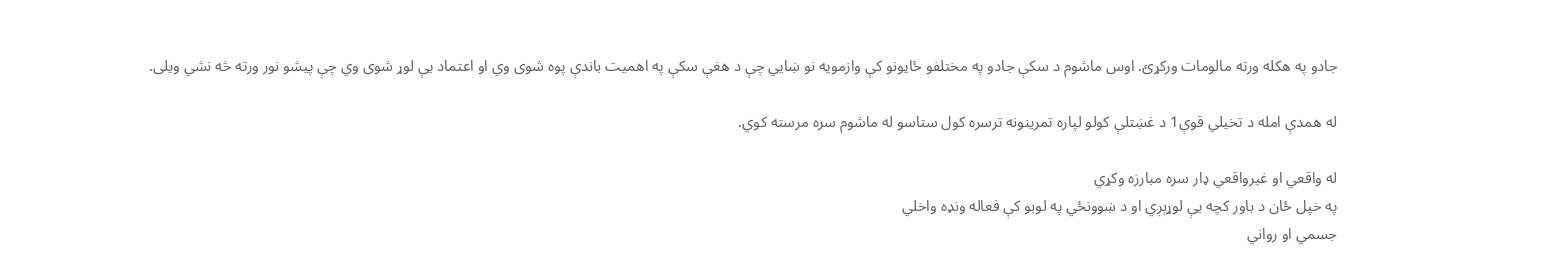جادو په هکله ورته مالومات ورکړئ. اوس ماشوم د سکې جادو په مختلفو ځايونو کې وازمويه نو ښايي چې د هغې سکې په اهميت باندې پوه شوى وي او اعتماد يې لوړ شوى وي چې پيشو نور ورته څه نشي ويلى.

له همدې امله د تخيلي قوې1 د غښتلې کولو لپاره تمرينونه ترسره کول ستاسو له ماشوم سره مرسته کوي.

له واقعي او غيرواقعي ډار سره مبارزه وکړي
په خپل ځان د باور کچه يې لوړېږي او د ښوونځي په لوبو کې فعاله ونډه واخلي
جسمي او رواني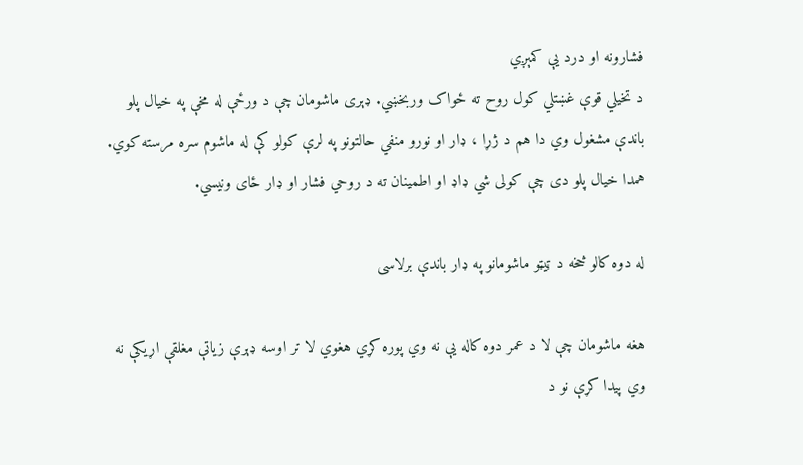فشارونه او درد يې کمېږي
د تخيلي قوې غښتلي کول روح ته ځواک وربخښي. ډېرى ماشومان چې د ورځې له مخې په خيال پلو باندې مشغول وي دا هم د ژړا ، ډار او نورو منفي حالتونو په لرې کولو کې له ماشوم سره مرسته کوي. همدا خيال پلو دى چې کولى شي ډاډ او اطمينان ته د روحي فشار او ډار ځاى ونيسي.

له دوه کالو څخه د ټيټو ماشومانو په ډار باندې برلاسى

هغه ماشومان چې لا د عمر دوه کاله يې نه وي پوره کړي هغوي لا تر اوسه ډېرې زياتې مغلقې اړيکې نه وي پيدا کړې نو د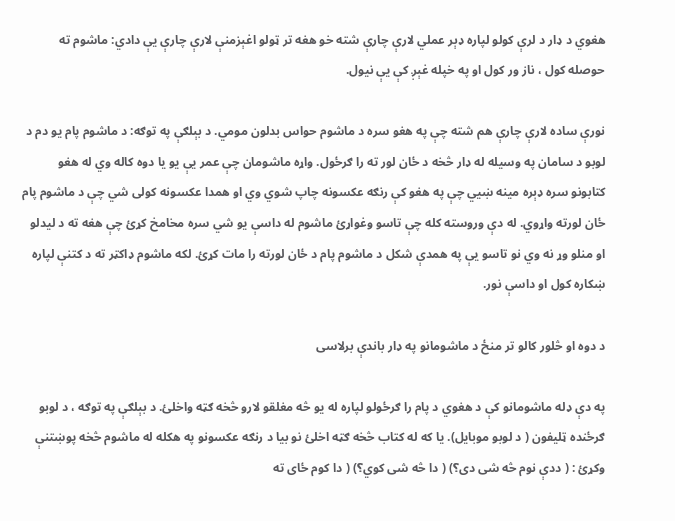هغوي د ډار د لرې کولو لپاره ډېر عملي لارې چارې شته خو هغه تر ټولو اغېزمنې لارې چارې يې دادي: ماشوم ته حوصله کول ، ناز ور کول او په خپله غېږ کې يې نيول.

نورې ساده لارې چارې هم شته چې په هغو سره د ماشوم حواس بدلون مومي. د بېلګې په توګه: د ماشوم پام يو دم د لوبو د سامان په وسيله له ډار څخه د ځان لور ته را ګرځول. واړه ماشومان چې عمر يې يو يا دوه کاله وي له هغو کتابونو سره ډېره مينه ښيي چې په هغو کې رنګه عکسونه چاپ شوي وي او همدا عکسونه کولى شي چې د ماشوم پام ځان لورته واړوي. له دې وروسته کله چې تاسو وغواړئ ماشوم له داسې يو شي سره مخامخ کړئ چې هغه ته د ليدلو او منلو وړ نه وي نو تاسو يې په همدې شکل د ماشوم پام د ځان لورته را مات کړئ. لکه ماشوم ډاکټر ته د کتنې لپاره ښکاره کول او داسې نور.

د دوه او څلور کالو تر منځ د ماشومانو په ډار باندې برلاسى

په دې ډله ماشومانو کې د هغوي د پام را ګرځولو لپاره له يو څه مغلقو لارو څخه ګټه واخلئ. د بېلګې په توګه ، د لوبو ګرځنده ټليفون ( د لوبو موبايل). يا که له کتاب څخه ګټه اخلئ نو بيا د رنګه عکسونو په هکله له ماشوم څخه پوښتنې وکړئ : ( ددې نوم څه شى دى؟) ( دا څه شى کوي؟) ( دا کوم ځاى ته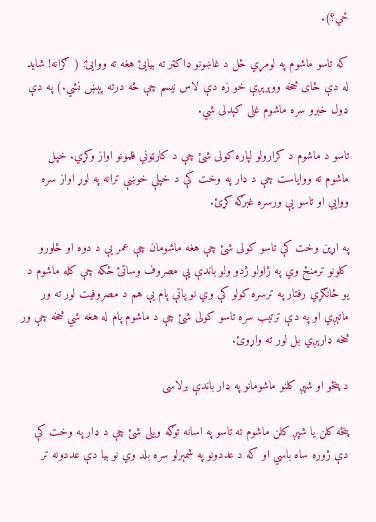ځي؟).

که تاسو ماشوم په لومړي ځل د غاښونو ډاکټر ته بيايئ هغه ته ووايئ: ( ګرانه! شايد له دې ځاى څخه ووېرېږې خو زه دې لاس نيسم چې څه درته پېښ نشي.) په دې ډول خبرو سره ماشوم غلى کېدلى شي.

تاسو د ماشوم د کرارولو لپاره کولى شئ چې د کارټوني فلمونو اواز وکړي. خپل ماشوم ته وواياست چې د ډار په وخت کې د خپلې خوښې ترانه په لوړ اواز سره ووايي او تاسو يې ورسره غبرګه کړئ.

په اړين وخت کې تاسو کولى شئ چې هغه ماشومان چې عمر يې د دوه او څلورو کلونو ترمنځ وي په ژاولو ژدو ولو باندې يې مصروف وساتئ ځکه چې کله ماشوم د يو ځانګړي رفتار په ترسره کولو کې وي نو پاتې پام يې هم د مصروفيت لور ته ور ماتېږي او په دې ترتيب سره تاسو کولى شئ چې د ماشوم پام له هغه شي څخه چې ور څخه ډارېږي بل لور ته واړوئ.

د پنځو او شپږ کلنو ماشومانو په ډار باندې برلاسى

پنځه کلن يا شپږ کلن ماشوم ته تاسو په اسانه توګه ويلى شئ چې د ډار په وخت کې دې ژوره ساه باسي او که د عددونو په شمېرلو سره بلد وي نو بيا دې عددونه تر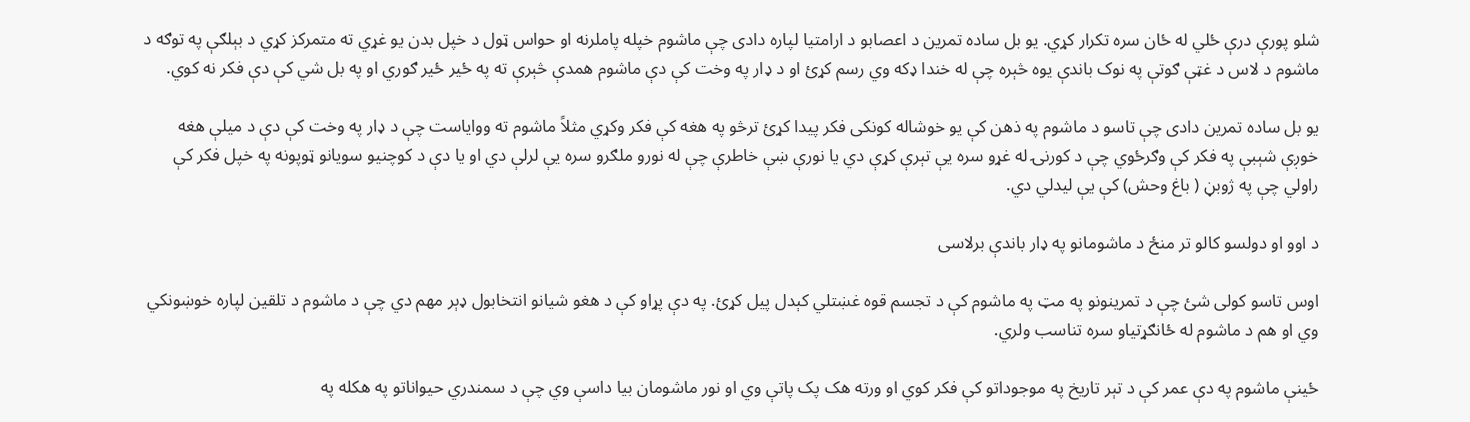شلو پورې درې ځلي له ځان سره تکرار کړي. يو بل ساده تمرين د اعصابو د ارامتيا لپاره دادى چې ماشوم خپله پاملرنه او حواس ټول د خپل بدن يو غړي ته متمرکز کړي د بېلګې په توګه د ماشوم د لاس د غټې ګوتې په نوک باندې يوه څېره چې له خندا ډکه وي رسم کړئ او د ډار په وخت کې دې ماشوم همدې څېرې ته په ځير ځير ګوري او په بل شي کې دې فکر نه کوي.

يو بل ساده تمرين دادى چې تاسو د ماشوم په ذهن کې يو خوشاله کونکى فکر پيدا کړئ ترڅو په هغه کې فکر وکړي مثلاً ماشوم ته وواياست چې د ډار په وخت کې دې د ميلې هغه خوږې شېبې په فکر کې وګرځوي چې د کورنۍ له غړو سره يې تېرې کړې دي يا نورې ښې خاطرې چې له نورو ملګرو سره يې لرلې دي او يا دې د کوچنيو سويانو ټوپونه په خپل فکر کې راولي چې په ژوبڼ ( باغ وحش) کې يې ليدلي دي.

د اوو او دولسو کالو تر منځ د ماشومانو په ډار باندې برلاسى

اوس تاسو کولى شئ چې د تمرينونو په مټ په ماشوم کې د تجسم قوه غښتلي کېدل پيل کړئ. په دې پړاو کې د هغو شيانو انتخابول ډېر مهم دي چې د ماشوم د تلقين لپاره خوښونکي وي او هم د ماشوم له ځانګړتياو سره تناسب ولري.

ځينې ماشوم په دې عمر کې د تېر تاريخ په موجوداتو کې فکر کوي او ورته هک پک پاتې وي او نور ماشومان بيا داسې وي چې د سمندري حيواناتو په هکله په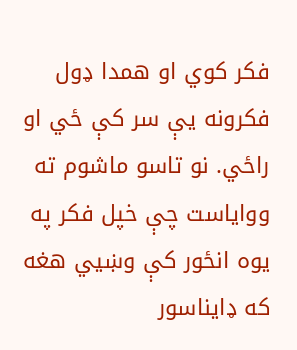فکر کوي او همدا ډول فکرونه يې سر کې ځي او راځي. نو تاسو ماشوم ته وواياست چې خپل فکر په يوه انځور کې وښيي هغه که ډايناسور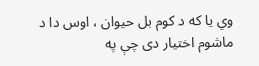وي يا که د کوم بل حيوان ، اوس دا د ماشوم اختيار دى چې په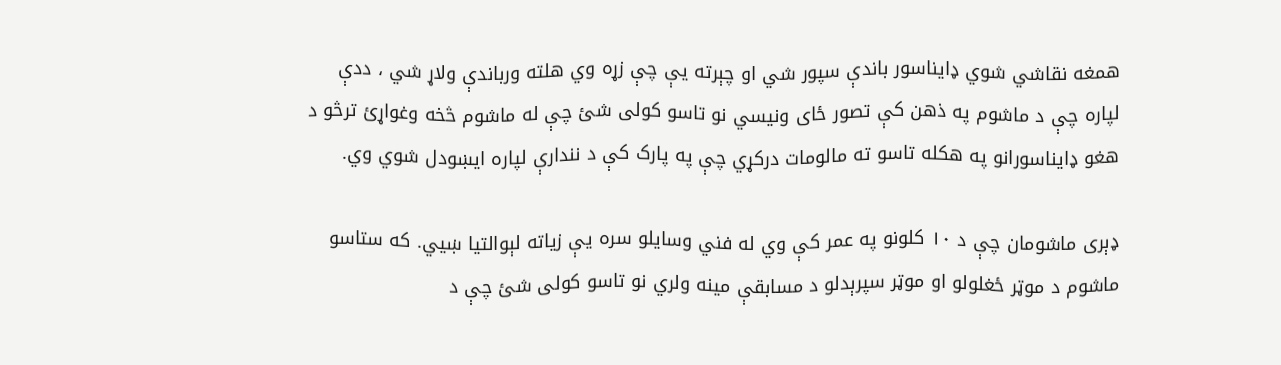همغه نقاشي شوي ډايناسور باندې سپور شي او چېرته يې چې زړه وي هلته ورباندې ولاړ شي ، ددې لپاره چې د ماشوم په ذهن کې تصور ځاى ونيسي نو تاسو کولى شئ چې له ماشوم څخه وغواړئ ترڅو د هغو ډايناسورانو په هکله تاسو ته مالومات درکړي چې په پارک کې د نندارې لپاره ايښودل شوي وي.

ډېرى ماشومان چې د ١٠ کلونو په عمر کې وي له فني وسايلو سره يې زياته لېوالتيا ښيي. که ستاسو ماشوم د موټر ځغلولو او موټر سپرېدلو د مسابقې مينه ولري نو تاسو کولى شئ چې د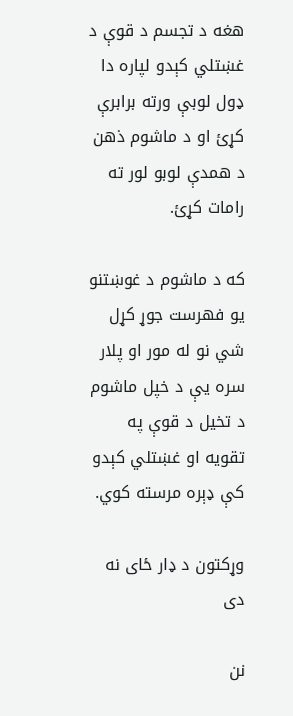هغه د تجسم د قوې د غښتلي کېدو لپاره دا ډول لوبې ورته برابرې کړئ او د ماشوم ذهن د همدې لوبو لور ته رامات کړئ.

که د ماشوم د غوښتنو يو فهرست جوړ کړل شي نو له مور او پلار سره يې د خپل ماشوم د تخيل د قوې په تقويه او غښتلي کېدو کې ډېره مرسته کوي.

وړکتون د ډار ځاى نه دى

نن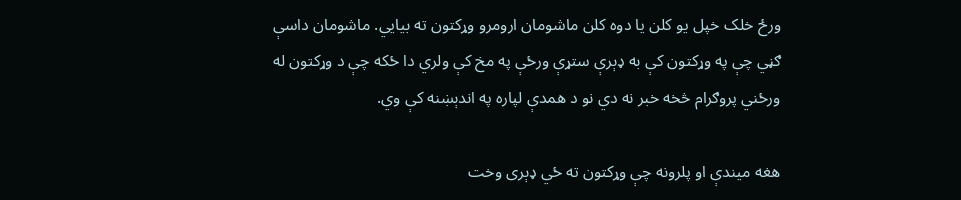ورځ خلک خپل يو کلن يا دوه کلن ماشومان ارومرو وړکتون ته بيايي. ماشومان داسې ګڼي چې په وړکتون کې به ډېرې ستړې ورځې په مخ کې ولري دا ځکه چې د وړکتون له ورځني پروګرام څخه خبر نه دي نو د همدې لپاره په اندېښنه کې وي.

هغه ميندې او پلرونه چې وړکتون ته ځي ډېرى وخت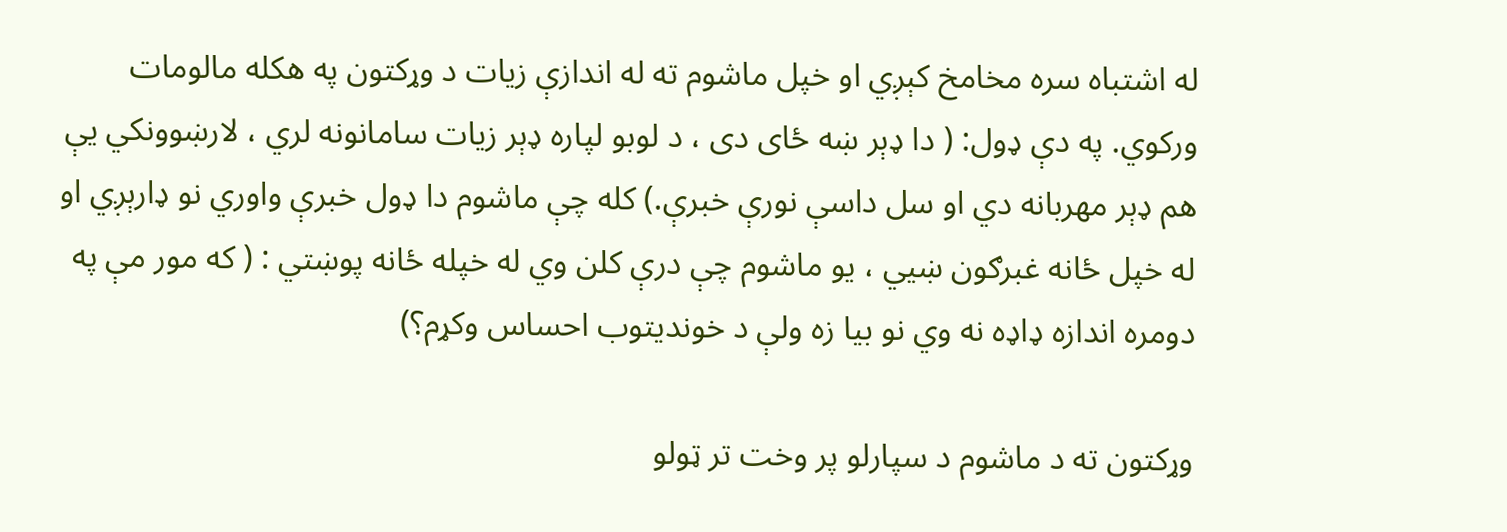له اشتباه سره مخامخ کېږي او خپل ماشوم ته له اندازې زيات د وړکتون په هکله مالومات ورکوي. په دې ډول: ( دا ډېر ښه ځاى دى ، د لوبو لپاره ډېر زيات سامانونه لري ، لارښوونکي يې هم ډېر مهربانه دي او سل داسې نورې خبرې.) کله چې ماشوم دا ډول خبرې واوري نو ډارېږي او له خپل ځانه غبرګون ښيي ، يو ماشوم چې درې کلن وي له خپله ځانه پوښتي : ( که مور مې په دومره اندازه ډاډه نه وي نو بيا زه ولې د خونديتوب احساس وکړم؟)

وړکتون ته د ماشوم د سپارلو پر وخت تر ټولو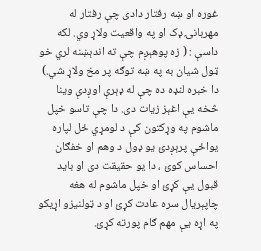غوره او ښه رفتار دادى چې رفتار له مهربانۍ ډک او په واقعيت ولاړ وي. لکه داسې : ( زه پوهېږم چې ته اندېښنه لري خو ټول شيان به په ښه توګه پر مخ ولاړ شي.) دا خبره لنډه ده چې له ډېرې اوږدې وينا څخه يې اغېز زيات دى. دا چې تاسو خپل ماشوم په وړکتون کې د لومړي ځل لپاره يواځې پرېږدئ يو ډول د وهم او خفګان احساس کوئ ، دا يو حقيقت دى او بايد قبول يې کړئ او خپل ماشوم له هغه چاپېريال سره عادت کړئ او د ټولنيزو اړيکو په اړه يې مهم ګام پورته کړئ.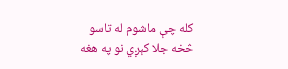کله چې ماشوم له تاسو څخه جلا کېږي نو په هغه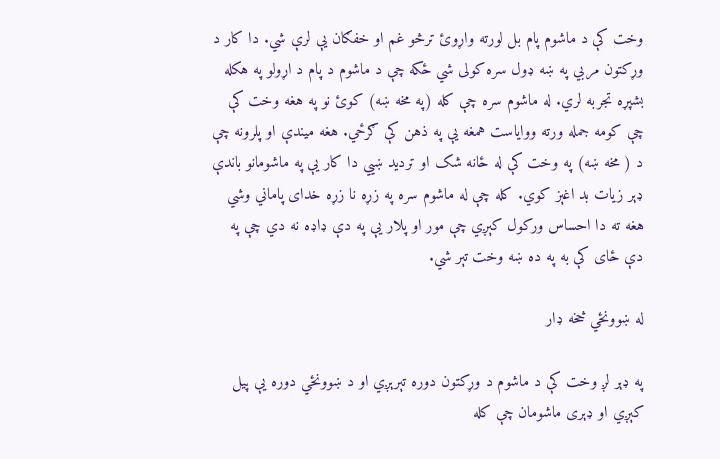وخت کې د ماشوم پام بل لورته واړوئ ترڅو غم او خفګان يې لرې شي. دا کار د وړکتون مربي په ښه ډول سره کولى شي ځکه چې د ماشوم د پام د اړولو په هکله بشپړه تجربه لري. له ماشوم سره چې کله (په مخه ښه) کوئ نو په هغه وخت کې چې کومه جمله ورته وواياست همغه يې په ذهن کې ګرځي. هغه ميندې او پلرونه چې د ( مخه ښه) په وخت کې له ځانه شک او ترديد ښيي دا کار يې په ماشومانو باندې ډېر زيات بد اغېز کوي. کله چې له ماشوم سره په زړه نا زړه خداى پاماني وشي هغه ته دا احساس ورکول کېږي چې مور او پلار يې په دې ډاډه نه دي چې په دې ځاى کې به په ده ښه وخت تېر شي.

له ښوونځي څخه ډار

په ډېر لږ وخت کې د ماشوم د وړکتون دوره تېرېږي او د ښوونځي دوره يې پيل کېږي او ډېرى ماشومان چې کله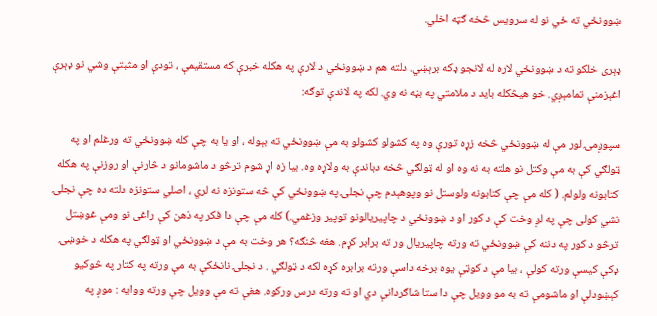ښوونځي ته ځي نو له سرويس څخه ګټه اخلي.

ډېرى خلکو ته د ښوونځي لاره له لانجو ډکه برېښي. دلته هم د ښوونځي د لارې په هکله خبرې که مستقيمې ، تودې او مثبتې وشي نو ډېرې اغېزمنې تمامېږي. خو هيڅکله بايد د ملامتي په بڼه نه وي. لکه په لاندې توګه:

سپوږمۍ لور مې له ښوونځي څخه زړه تورې وه په کشولو کشولو به مې ښوونځي ته بېوله ، او يا به چې کله ښوونځي ته ورغلم او په ټولګي کې به مې وکتل نو هلته به نه وه او له ټولګي څخه دباندې به ولاړه وه. بيا زه اړ شوم ترڅو د ماشومانو د څارنې او روزنې په هکله کتابونه ولولم. ( کله مې چې کتابونه ولوستل نو وپوهېدم چې نجلۍ په ښوونځي کې څه ستونزه نه لري ، اصلي ستونزه دلته ده چې نجلۍ نشي کولى چې په لږ وخت کې د کور او د ښوونځي د چاپيريالونو توپير وزغمي.) کله مې چې دا فکر په ذهن کې راغى نو ومې غوښتل ترڅو د کور په دننه کې ښوونځي ته ورته چاپيريال ور ته برابر کړم. هغه څنګه؟ هر وخت به مې د ښوونځي او ټولګي په هکله د خوښۍ ډکې کيسې ورته کولې ، بيا مې د کوټې يوه برخه داسې ورته برابره کړه لکه د ټولګي . د نجلۍ نانځکې به مې ورته په کتار په څوکيو کېښودلې او ماشومې ته به مو وويل چې دا ستا شاګردانې دي او ته ورته درس ورکوه. هغې ته مې وويل چې ورته ووايه : موږ په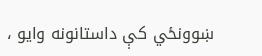ښوونځي کې داستانونه وايو ،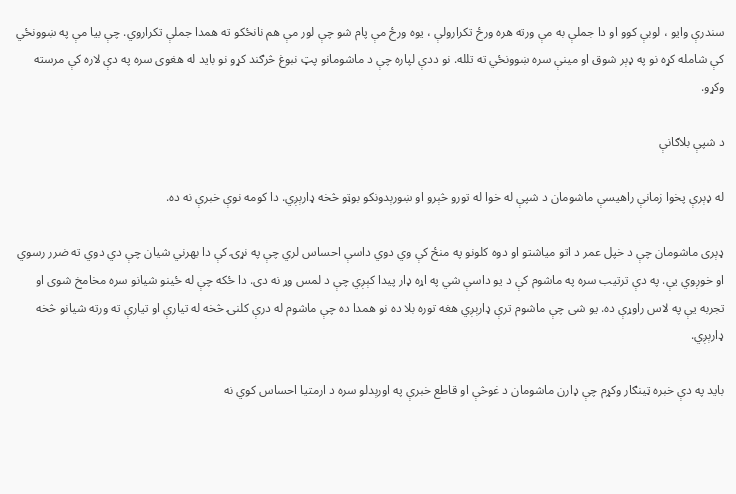سندرې وايو ، لوبې کوو او دا جملې به مې ورته هره ورځ تکرارولې ، يوه ورځ مې پام شو چې لور مې هم نانځکو ته همدا جملې تکراروي. چې بيا مې په ښوونځي کې شامله کړه نو په ډېر شوق او مينې سره ښوونځي ته تلله. نو ددې لپاره چې د ماشومانو پټ نبوغ څرګند کړو نو بايد له هغوى سره په دې لاره کې مرسته وکړو.

د شپې بلاګانې

له ډېرې پخوا زمانې راهيسې ماشومان د شپې له خوا له تورو څېرو او ښورېدونکو بوټو څخه ډارېږي. دا کومه نوې خبرې نه ده.

ډېرى ماشومان چې د خپل عمر د اتو مياشتو او دوه کلونو په منځ کې وي دوي داسې احساس لري چې په نړۍ کې دا بهرني شيان چې دي دوي ته ضرر رسوي او خوږوي يې. په دې ترتيب سره په ماشوم کې د يو داسې شي په اړه ډار پيدا کېږي چې د لمس وړ نه دى. دا ځکه چې له ځينو شيانو سره مخامخ شوى او تجربه يې په لاس راوړې ده. يو شى چې ماشوم ترې ډارېږي هغه توره بلا ده نو همدا ده چې ماشوم له درې کلنۍ څخه له تيارې او تيارې ته ورته شيانو څخه ډارېږي.

بايد په دې خبره ټينګار وکړم چې ډارن ماشومان د غوڅې او قاطع خبرې په اورېدلو سره د ارمتيا احساس کوي نه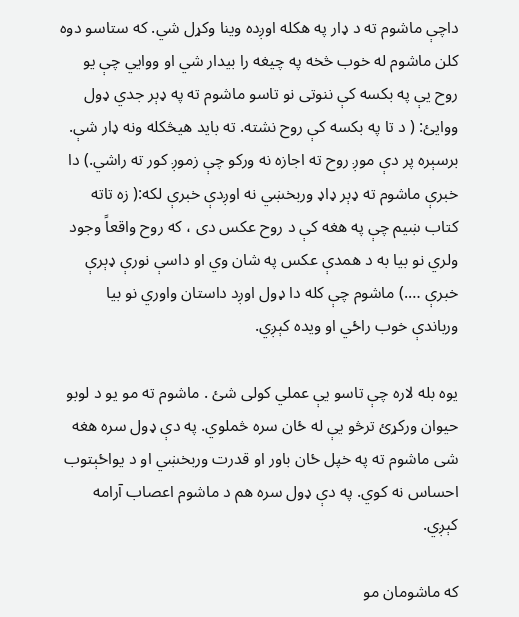داچې ماشوم ته د ډار په هکله اوږده وينا وکړل شي. که ستاسو دوه کلن ماشوم له خوب څخه په چيغه را بيدار شي او ووايي چې يو روح يې په بکسه کې ننوتى نو تاسو ماشوم ته په ډېر جدي ډول ووايئ: ( د تا په بکسه کې روح نشته. ته بايد هيڅکله ونه ډار شې. برسېره پر دې موږ روح ته اجازه نه ورکو چې زموږ کور ته راشي.) دا خبرې ماشوم ته ډېر ډاډ وربخښي نه اوږدې خبرې لکه:( زه تاته کتاب ښيم چې په هغه کې د روح عکس دى ، که روح واقعاً وجود ولري نو بيا به د همدې عکس په شان وي او داسې نورې ډېرې خبرې ….) ماشوم چې کله دا ډول اوږد داستان واوري نو بيا ورباندې خوب راځي او ويده کېږي.

يوه بله لاره چې تاسو يې عملي کولى شئ . ماشوم ته مو يو د لوبو حيوان ورکړئ ترڅو يې له ځان سره څملوي. په دې ډول سره هغه شى ماشوم ته په خپل ځان باور او قدرت وربخښي او د يواځېتوب احساس نه کوي. په دې ډول سره هم د ماشوم اعصاب آرامه کېږي.

که ماشومان مو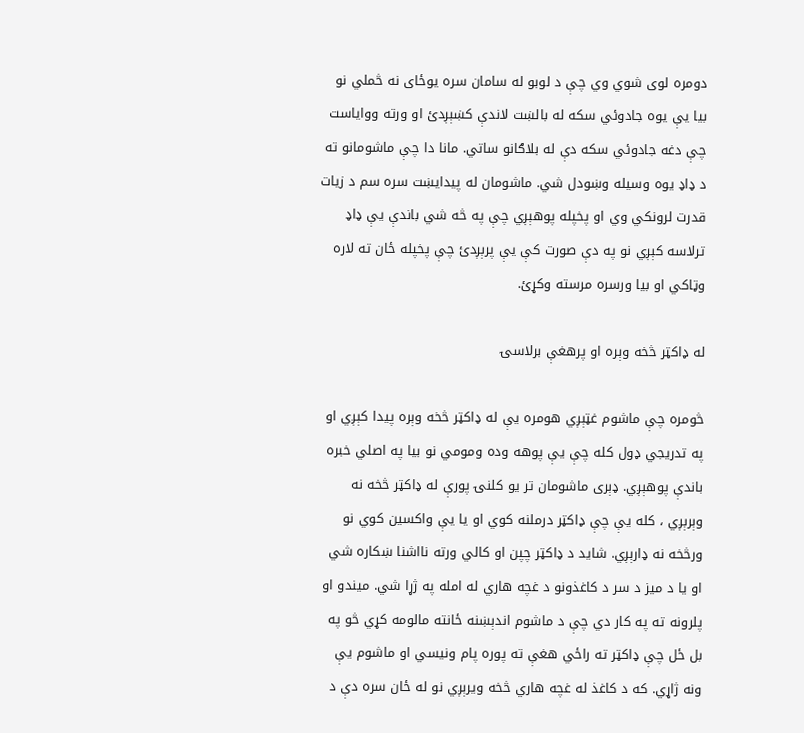دومره لوى شوي وي چې د لوبو له سامان سره يوځاى نه څملي نو بيا يې يوه جادوئي سکه له بالښت لاندې کښېږدئ او ورته وواياست چې دغه جادوئي سکه دې له بلاګانو ساتي. مانا دا چې ماشومانو ته د ډاډ يوه وسيله وښودل شي. ماشومان له پيدايښت سره سم د زيات قدرت لرونکي وي او پخپله پوهېږي چې په څه شي باندې يې ډاډ ترلاسه کېږي نو په دې صورت کې يې پرېږدئ چې پخپله ځان ته لاره وټاکي او بيا ورسره مرسته وکړئ.

له ډاکټر څخه وېره او پرهغې برلاسۍ

څومره چې ماشوم غټېږي هومره يې له ډاکټر څخه وېره پيدا کېږي او په تدريجي ډول کله چې يې پوهه وده ومومي نو بيا په اصلي خبره باندې پوهېږي. ډېرى ماشومان تر يو کلنۍ پورې له ډاکټر څخه نه وېرېږي ، کله يې چې ډاکټر درملنه کوي او يا يې واکسين کوي نو ورڅخه نه ډارېږي. شايد د ډاکټر چپن او کالي ورته نااشنا ښکاره شي او يا د ميز د سر د کاغذونو د غچه هاري له امله په ژړا شي. ميندو او پلرونه ته په کار دي چې د ماشوم اندېښنه ځانته مالومه کړي څو په بل ځل چې ډاکټر ته راځي هغې ته پوره پام ونيسي او ماشوم يې ونه ژاړي. که د کاغذ له غچه هاري څخه ويرېږي نو له ځان سره دې د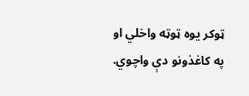ټوکر يوه ټوټه واخلي او په کاغذونو دې واچوي.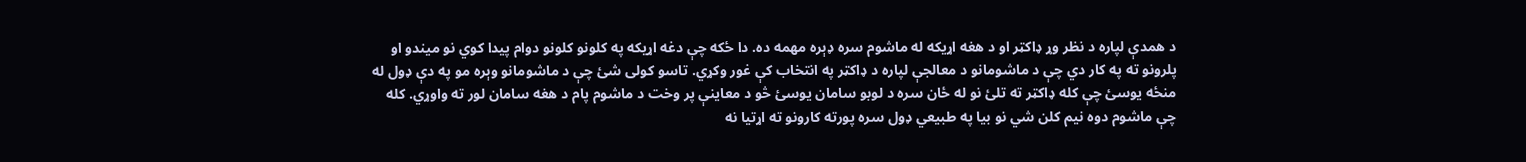د همدې لپاره د نظر وړ ډاکټر او د هغه اړيکه له ماشوم سره ډېره مهمه ده. دا ځکه چې دغه اړيکه په کلونو کلونو دوام پيدا کوي نو ميندو او پلرونو ته په کار دي چې د ماشومانو د معالجې لپاره د ډاکټر په انتخاب کې غور وکړي. تاسو کولى شئ چې د ماشومانو وېره مو په دې ډول له منځه يوسئ چې کله ډاکټر ته تلئ نو له ځان سره د لوبو سامان يوسئ څو د معاينې پر وخت د ماشوم پام د هغه سامان لور ته واوړي. کله چې ماشوم دوه نيم کلن شي نو بيا په طبيعي ډول سره پورته کارونو ته اړتيا نه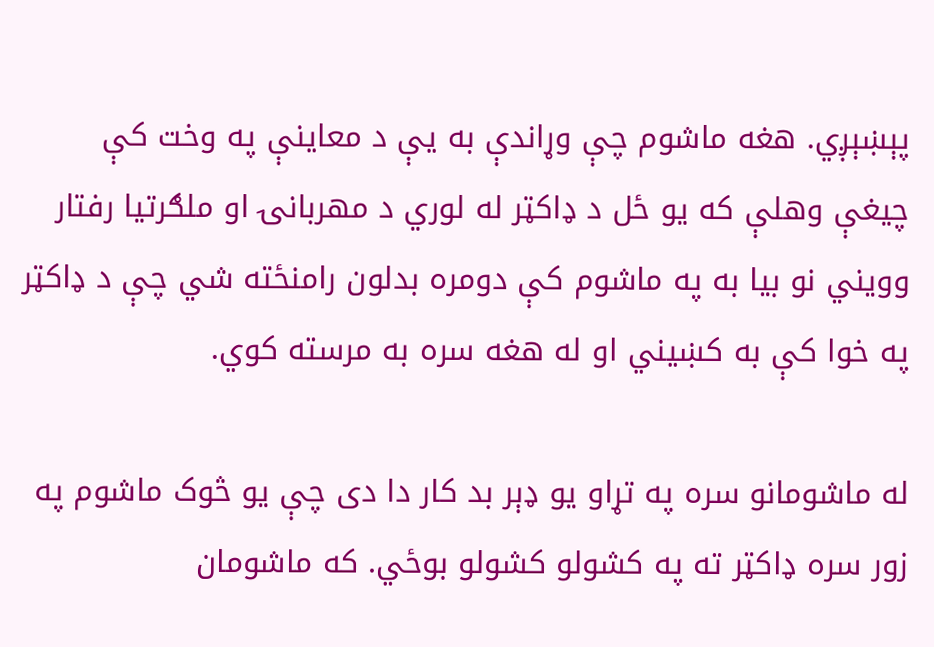پېښېږي. هغه ماشوم چې وړاندې به يې د معاينې په وخت کې چيغې وهلې که يو ځل د ډاکټر له لوري د مهربانۍ او ملګرتيا رفتار وويني نو بيا به په ماشوم کې دومره بدلون رامنځته شي چې د ډاکټر په خوا کې به کښيني او له هغه سره به مرسته کوي.

له ماشومانو سره په تړاو يو ډېر بد کار دا دى چې يو څوک ماشوم په زور سره ډاکټر ته په کشولو کشولو بوځي. که ماشومان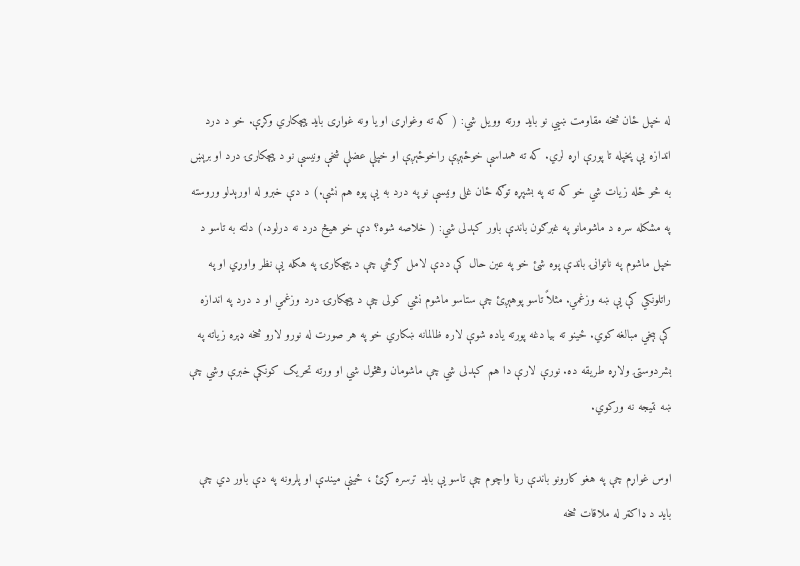له خپل ځان څخه مقاومت ښيي نو بايد ورته وويل شي: ( که ته وغواړى او يا ونه غواړى بايد پيچکاري وکړې. خو د درد اندازه يې پخپله تا پورې اړه لري. که ته همداسې خوځېږې راخوځېږې او خپلې عضلې شخې ونيسې نو د پيچکارۍ درد او برېښ به څو ځله زيات شي خو که ته په بشپړه توګه ځان غلى ونيسې نو په درد به يې پوه هم نشې.) د دې خبرو له اورېدلو وروسته په مشکله سره د ماشومانو په غبرګون باندې باور کېدلى شي: ( خلاصه شوه؟ دې خو هيڅ درد نه درلود.) دلته به تاسو د خپل ماشوم په ناتوانۍ باندې پوه شئ خو په عين حال کې ددې لامل ګرځي چې د پيچکارۍ په هکله يې نظر واوړي او په راتلونکي کې يې ښه وزغمي. مثلاً تاسو پوهېږئ چې ستاسو ماشوم نشي کولى چې د پيچکارۍ درد وزغمي او د درد په اندازه کې بېخي مبالغه کوي. ځينو ته بيا دغه پورته ياده شوې لاره ظالمانه ښکاري خو په هر صورت له نورو لارو څخه ډېره زياته په بشردوستۍ ولاړه طريقه ده. نورې لارې دا هم کېدلى شي چې ماشومان وهڅول شي او ورته تحريک کونکې خبرې وشي چې ښه نتيجه نه ورکوي.

اوس غواړم چې په هغو کارونو باندې رڼا واچوم چې تاسو يې بايد ترسره کړئ ، ځينې ميندې او پلرونه په دې باور دي چې بايد د ډاکټر له ملاقات څخه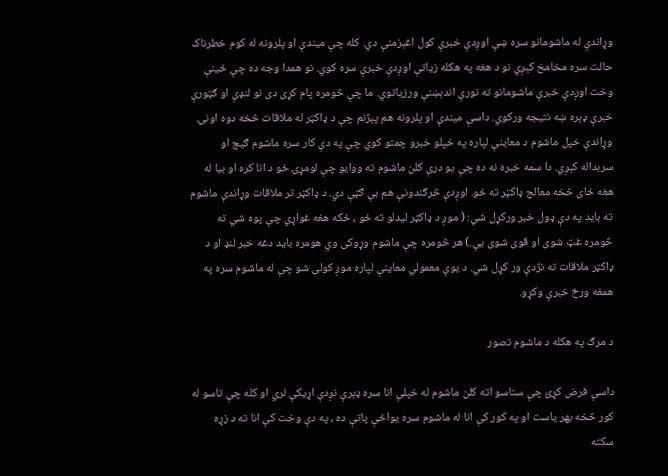وړاندې له ماشومانو سره ښې اوږدې خبرې کول اغېزمنې دي. کله چې ميندې او پلرونه له کوم خطرناک حالت سره مخامخ کېږي نو د هغه په هکله زياتې اوږدې خبرې سره کوي. نو همدا وجه ده چې ځينې وخت اوږدې خبرې ماشومانو ته نورې اندېښنې ورزياتوي. ما چې څومره پام کړى دى نو لنډې او ګټورې خبرې ډېره ښه نتيجه ورکوي. داسې ميندې او پلرونه هم پېژنم چې د ډاکټر له ملاقات څخه دوه اونۍ وړاندې خپل ماشوم د معاينې لپاره په خپلو خبرو چمتو کوي چې په دې کار سره ماشوم ګيچ او سربداله کېږي. دا سمه خبره نه ده چې يو درې کلن ماشوم ته ووايو چې لومړۍ ځو د انا کره او بيا له هغه ځاى څخه معالج ډاکټر ته ځو. اوږدې څرګندونې هم بې ګټې دي. د ډاکټر تر ملاقات وړاندې ماشوم ته بايد په دې ډول خبر ورکړل شي: ( موږ د ډاکټر ليدلو ته ځو ، ځکه هغه غواړي چې پوه شي ته څومره غټ شوى او قوى شوى يې.) هر څومره چې ماشوم وړوکى وي هومره بايد دغه خبر لنډ او د ډاکټر ملاقات ته نژدې ور کړل شي. د يوې معمولي معاينې لپاره موږ کولى شو چې له ماشوم سره په همغه ورځ خبرې وکړو.

د مرګ په هکله د ماشوم تصور

داسې فرض کړئ چې ستاسو اته کلن ماشوم له خپلې انا سره ډېرې نږدې اړيکې لري او کله چې تاسو له کور څخه بهر ياست او په کور کې انا له ماشوم سره يواځې پاتې ده ، په دې وخت کې انا ته د زړه سکته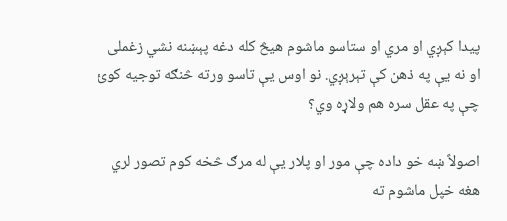پيدا کېږي او مري او ستاسو ماشوم هيڅ کله دغه پېښنه نشي زغملى او نه يې په ذهن کې تېرېږي. نو اوس يې تاسو ورته څنګه توجيه کوئ چې په عقل سره هم ولاړه وي؟

اصولاً ښه خو داده چې مور او پلار يې له مرګ څخه کوم تصور لري هغه خپل ماشوم ته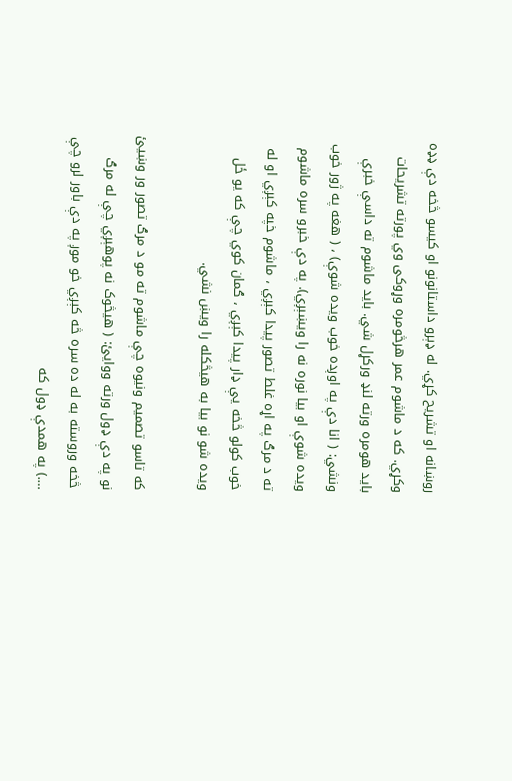روښانه او تشريح کړي. له ډېرو داستانونو او کيسو څخه دې ډډه وکړي. که د ماشوم عمر هرڅومره وړوکى وي پورته تشريحات بايد هومره ورته لنډ ورکړل شي. بايد ماشوم ته داسې خبرې ونشي: ( انا دې په اوږده خوب ويده شوې) ، ( هغه په ژور خوب ويده شوې او بيا نوره نه را ويښېږي). په دې خبرو سره ماشوم ته د مرګ په اړه غلط تصور پيدا کېږي ، ماشوم خپه کېږي او له خوب کولو څخه يې ډار پيدا کېږي ، ګمان کوي چې که يو ځل ويده شو نو بيا به هيڅکله را ويښ نشي.

که تاسو تصميم ونيوه چې ماشوم ته مو د مرګ تصور ور وښيئ نو په دې ډول ورته ووايئ: ( هيڅوک نه پوهېږي چې له مرګ څخه وروسته به له ده سره څه کېږي خو موږ په دې باور لرو چې ….) په همدې ډول که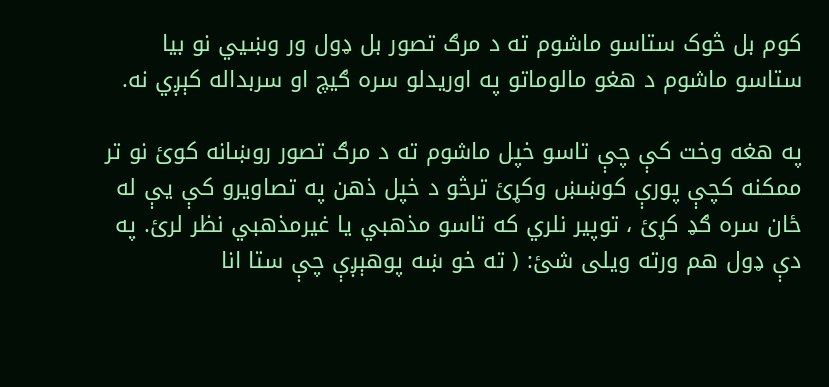کوم بل څوک ستاسو ماشوم ته د مرګ تصور بل ډول ور وښيي نو بيا ستاسو ماشوم د هغو مالوماتو په اوريدلو سره ګيچ او سربداله کېږي نه.

په هغه وخت کې چې تاسو خپل ماشوم ته د مرګ تصور روښانه کوئ نو تر ممکنه کچې پورې کوښښ وکړئ ترڅو د خپل ذهن په تصاويرو کې يې له ځان سره ګډ کړئ ، توپير نلري که تاسو مذهبي يا غيرمذهبي نظر لرئ. په دې ډول هم ورته ويلى شئ: ( ته خو ښه پوهېږې چې ستا انا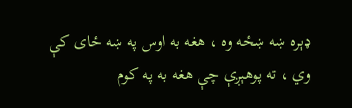ډېره ښه ښځه وه ، هغه به اوس په ښه ځاى کې وي ، ته پوهېږې چې هغه به په کوم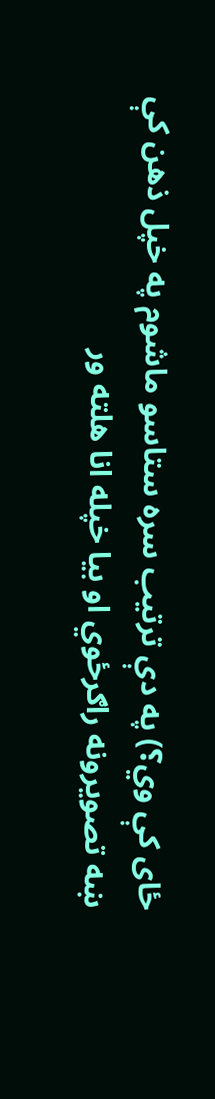ځاى کې وي؟) په دې ترتيب سره ستاسو ماشوم په خپل ذهن کې ښه تصويرونه راګرځوي او بيا خپله انا هلته ور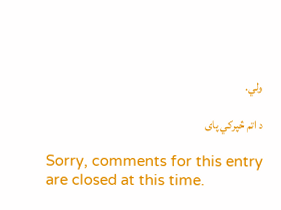ولي.

د اتم څپرکي پاى

Sorry, comments for this entry are closed at this time.